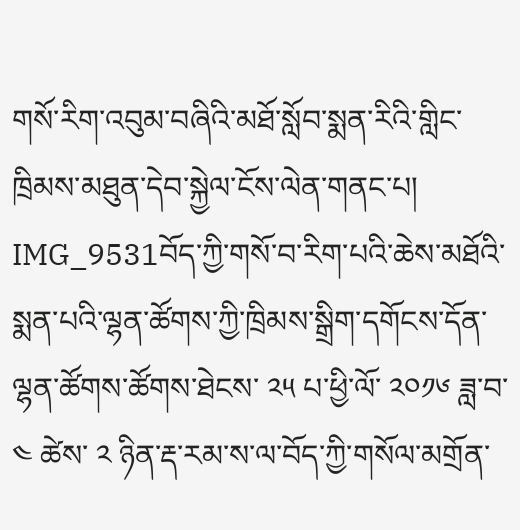གསོ་རིག་འབུམ་བཞིའི་མཐོ་སློབ་སྨན་རིའི་གླིང་ཁྲིམས་མཐུན་དེབ་སྐྱེལ་ངོས་ལེན་གནང་པ།
IMG_9531བོད་ཀྱི་གསོ་བ་རིག་པའི་ཆེས་མཐོའི་སྨན་པའི་ལྷན་ཚོགས་ཀྱི་ཁྲིམས་སྒྲིག་དགོངས་དོན་ལྷན་ཚོགས་ཚོགས་ཐེངས་ ༢༥ པ་ཕྱི་ལོ་ ༢༠༡༦ ཟླ་བ་ ༤ ཚེས་ ༢ ཉིན་རྡ་རམ་ས་ལ་བོད་ཀྱི་གསོལ་མགྲོན་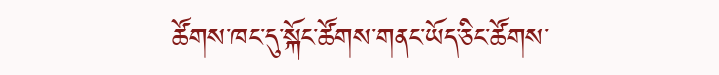ཚོགས་ཁང་དུ་སྐོང་ཚོགས་གནང་ཡོད་ཅིང་ཚོགས་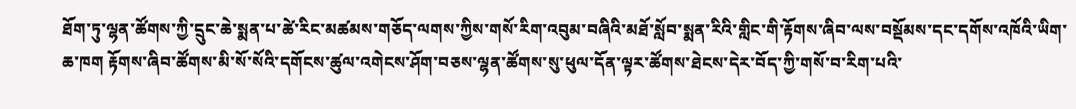ཐོག་ཏུ་ལྷན་ཚོགས་ཀྱི་དྲུང་ཆེ་སྨན་པ་ཚེ་རིང་མཚམས་གཅོད་ལགས་ཀྱིས་གསོ་རིག་འབུམ་བཞིའི་མཐོ་སློབ་སྨན་རིའི་གླིང་གི་རྟོགས་ཞིབ་ལས་བསྡོམས་དང་དགོས་འཁོའི་ཡིག་ཆ་ཁག རྟོགས་ཞིབ་ཚོགས་མི་སོ་སོའི་དགོངས་ཚུལ་འགེངས་ཤོག་བཅས་ལྷན་ཚོགས་སུ་ཕུལ་དོན་ལྟར་ཚོགས་ཐེངས་དེར་བོད་ཀྱི་གསོ་བ་རིག་པའི་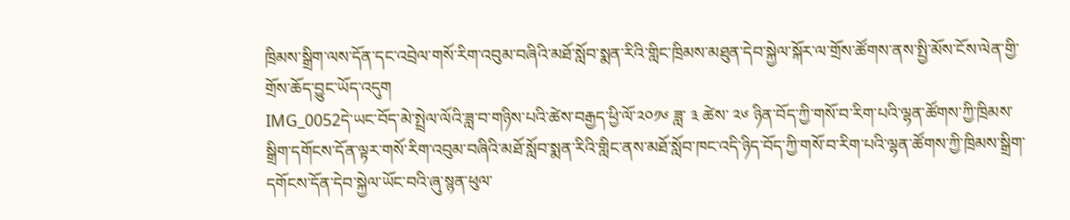ཁྲིམས་སྒྲིག་ལས་དོན་དང་འབྲེལ་གསོ་རིག་འབུམ་བཞིའི་མཐོ་སློབ་སྨན་རིའི་གླིང་ཁྲིམས་མཐུན་དེབ་སྐྱེལ་སྐོར་ལ་གྲོས་ཚོགས་ནས་སྤྱི་མོས་ངོས་ལེན་གྱི་གྲོས་ཆོད་བྱུང་ཡོད་འདུག
IMG_0052དེ་ཡང་བོད་མེ་སྤྲེལ་ལོའི་ཟླ་བ་གཉིས་པའི་ཚེས་བརྒྱད་ཕྱི་ལོ་༢༠༡༦ ཟླ་ ༣ ཚེས་ ༢༦ ཉིན་བོད་ཀྱི་གསོ་བ་རིག་པའི་ལྷན་ཚོགས་ཀྱི་ཁྲིམས་སྒྲིག་དགོངས་དོན་ལྟར་གསོ་རིག་འབུམ་བཞིའི་མཐོ་སློབ་སྨན་རིའི་གླིང་ནས་མཐོ་སློབ་ཁང་འདི་ཉིད་བོད་ཀྱི་གསོ་བ་རིག་པའི་ལྷན་ཚོགས་ཀྱི་ཁྲིམས་སྒྲིག་དགོངས་དོན་དེབ་སྐྱེལ་ཡོང་བའི་ཞུ་སྙན་ཕུལ་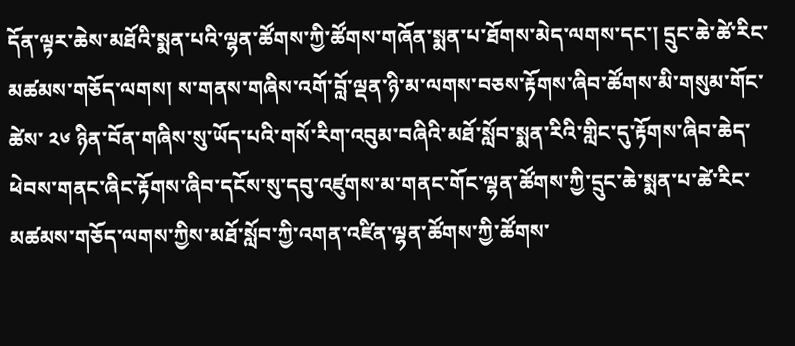དོན་ལྟར་ཆེས་མཐོའི་སྨན་པའི་ལྷན་ཚོགས་ཀྱི་ཚོགས་གཞོན་སྨན་པ་ཐོགས་མེད་ལགས་དང་། དྲུང་ཆེ་ཚེ་རིང་མཚམས་གཅོད་ལགས། ས་གནས་གཞིས་འགོ་བློ་ལྡན་ཉི་མ་ལགས་བཅས་རྟོགས་ཞིབ་ཚོགས་མི་གསུམ་གོང་ཚེས་ ༢༦ ཉིན་བོན་གཞིས་སུ་ཡོད་པའི་གསོ་རིག་འབུམ་བཞིའི་མཐོ་སློབ་སྨན་རིའི་གླིང་དུ་རྟོགས་ཞིབ་ཆེད་ཕེབས་གནང་ཞིང་རྟོགས་ཞིབ་དངོས་སུ་དབུ་འཛུགས་མ་གནང་གོང་ལྷན་ཚོགས་ཀྱི་དྲུང་ཆེ་སྨན་པ་ཚེ་རིང་མཚམས་གཅོད་ལགས་ཀྱིས་མཐོ་སློབ་ཀྱི་འགན་འཛིན་ལྷན་ཚོགས་ཀྱི་ཚོགས་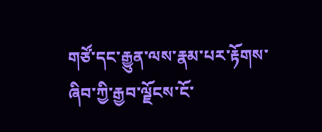གཙོ་དང་རྒྱུན་ལས་རྣམ་པར་རྟོགས་ཞིབ་ཀྱི་རྒྱབ་ལྗོངས་ངོ་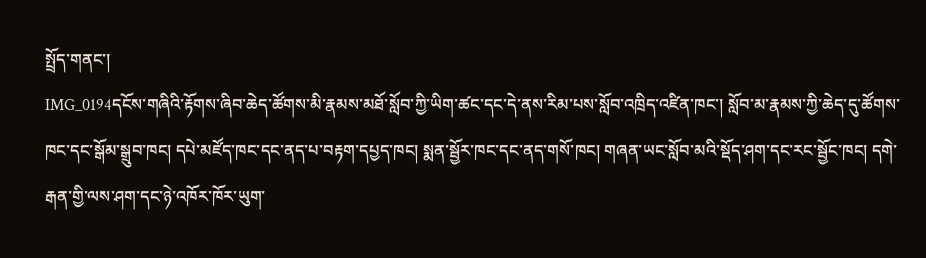སྤྲོད་གནང་།
IMG_0194དངོས་གཞིའི་རྟོགས་ཞིབ་ཆེད་ཚོགས་མི་རྣམས་མཐོ་སློབ་ཀྱི་ཡིག་ཚང་དང་དེ་ནས་རིམ་པས་སློབ་འཁྲིད་འཛིན་ཁང་། སློབ་མ་རྣམས་ཀྱི་ཆེད་དུ་ཚོགས་ཁང་དང་སྒོམ་སྒྲུབ་ཁང། དཔེ་མཛོད་ཁང་དང་ནད་པ་བརྟག་དཔྱད་ཁང། སྨན་སྦྱོར་ཁང་དང་ནད་གསོ་ཁང། གཞན་ཡང་སློབ་མའི་སྡོད་ཤག་དང་རང་སྦྱོང་ཁང། དགེ་རྒན་གྱི་ལས་ཤག་དང་ཉེ་འཁོར་ཁོར་ཡུག་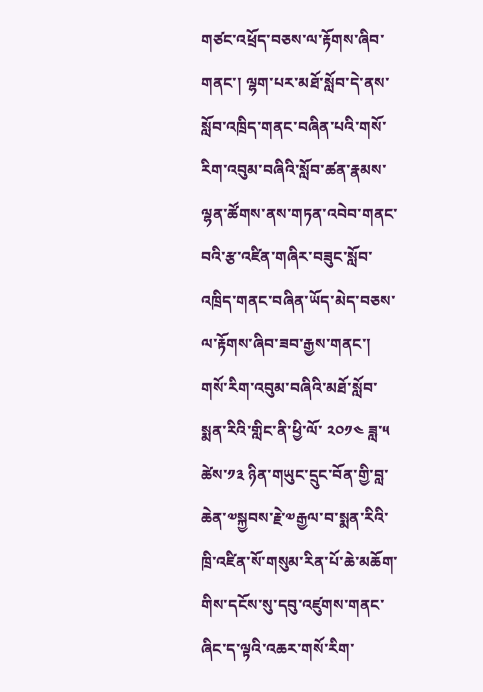གཙང་འཕྲོད་བཅས་ལ་རྟོགས་ཞིབ་གནང་། ལྷག་པར་མཐོ་སློབ་དེ་ནས་སློབ་འཁྲིད་གནང་བཞིན་པའི་གསོ་རིག་འབུམ་བཞིའི་སློབ་ཚན་རྣམས་ལྷན་ཚོགས་ནས་གཏན་འབེབ་གནང་བའི་རྩ་འཛིན་གཞིར་བཟུང་སློབ་འཁྲིད་གནང་བཞིན་ཡོད་མེད་བཅས་ལ་རྟོགས་ཞིབ་ཟབ་རྒྱས་གནང་།
གསོ་རིག་འབུམ་བཞིའི་མཐོ་སློབ་སྨན་རིའི་གླིང་ནི་ཕྱི་ལོ་ ༢༠༡༤ ཟླ་༥ ཚེས་༡༣ ཉིན་གཡུང་དྲུང་བོན་གྱི་བླ་ཆེན་༧སྐྱབས་རྗེ་༧རྒྱལ་བ་སྨན་རིའི་ཁྲི་འཛིན་སོ་གསུམ་རིན་པོ་ཆེ་མཆོག་གིས་དངོས་སུ་དབུ་འཛུགས་གནང་ཞིང་ད་ལྟའི་འཆར་གསོ་རིག་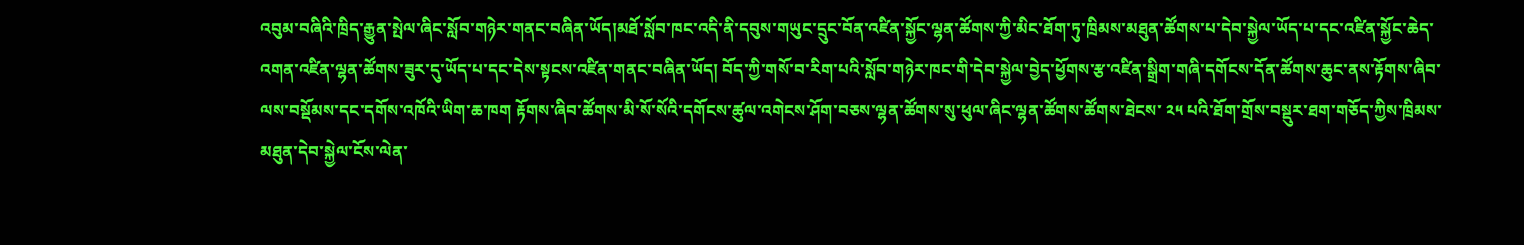འབུམ་བཞིའི་ཁྲིད་རྒྱུན་སྤེལ་ཞིང་སློབ་གཉེར་གནང་བཞིན་ཡོད།མཐོ་སློབ་ཁང་འདི་ནི་དབུས་གཡུང་དྲུང་བོན་འཛིན་སྐྱོང་ལྷན་ཚོགས་ཀྱི་མིང་ཐོག་ཏུ་ཁྲིམས་མཐུན་ཚོགས་པ་དེབ་སྐྱེལ་ཡོད་པ་དང་འཛིན་སྐྱོང་ཆེད་འགན་འཛིན་ལྷན་ཚོགས་ཟུར་དུ་ཡོད་པ་དང་དེས་སྟངས་འཛིན་གནང་བཞིན་ཡོད། བོད་ཀྱི་གསོ་བ་རིག་པའི་སློབ་གཉེར་ཁང་གི་དེབ་སྐྱེལ་བྱེད་ཕྱོགས་རྩ་འཛིན་སྒྲིག་གཞི་དགོངས་དོན་ཚོགས་ཆུང་ནས་རྟོགས་ཞིབ་ལས་བསྡོམས་དང་དགོས་འཁོའི་ཡིག་ཆ་ཁག རྟོགས་ཞིབ་ཚོགས་མི་སོ་སོའི་དགོངས་ཚུལ་འགེངས་ཤོག་བཅས་ལྷན་ཚོགས་སུ་ཕུལ་ཞིང་ལྷན་ཚོགས་ཚོགས་ཐེངས་ ༢༥ པའི་ཐོག་གྲོས་བསྡུར་ཐག་གཅོད་ཀྱིས་ཁྲིམས་མཐུན་དེབ་སྐྱེལ་ངོས་ལེན་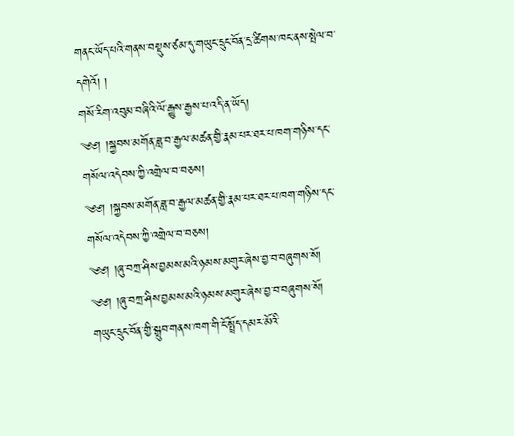གནང་ཡོད་པའི་གནས་བསྡུས་ཙམ་དུ་གཡུང་དྲུང་བོན་དྲ་ཚིགས་ཁང་ནས་སྤེལ་བ་དགེའོ། །
གསོ་རིག་འབུམ་བཞིའི་ལོ་རྒྱུས་རྒྱས་པ་འདི་ན་ཡོད།
༄༅། །སྐྱབས་མགོན་ཟླ་བ་རྒྱལ་མཚན་གྱི་རྣམ་པར་ཐར་པ་ཁག་གཉིས་དང་གསོལ་འདེབས་ཀྱི་འགྲེལ་བ་བཅས།
༄༅། །སྐྱབས་མགོན་ཟླ་བ་རྒྱལ་མཚན་གྱི་རྣམ་པར་ཐར་པ་ཁག་གཉིས་དང་གསོལ་འདེབས་ཀྱི་འགྲེལ་བ་བཅས།
༄༅། །ཞུ་བཀྲ་ཤིས་བྱམས་མའི་ཉམས་མགུར་ཞེས་བྱ་བ་བཞུགས་སོ།
༄༅། །ཞུ་བཀྲ་ཤིས་བྱམས་མའི་ཉམས་མགུར་ཞེས་བྱ་བ་བཞུགས་སོ།
གཡུང་དྲུང་བོན་གྱི་སྒྲུབ་གནས་ཁག་གི་ངོ་སྤྲོད་དམར་མོའི་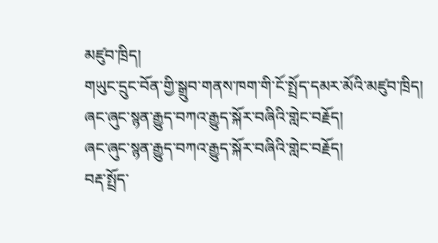མཛུབ་ཁྲིད།
གཡུང་དྲུང་བོན་གྱི་སྒྲུབ་གནས་ཁག་གི་ངོ་སྤྲོད་དམར་མོའི་མཛུབ་ཁྲིད།
ཞང་ཞུང་སྙན་རྒྱུད་བཀའ་རྒྱུད་སྐོར་བཞིའི་གླེང་བརྗོད།
ཞང་ཞུང་སྙན་རྒྱུད་བཀའ་རྒྱུད་སྐོར་བཞིའི་གླེང་བརྗོད།
བརྡ་སྤྲོད་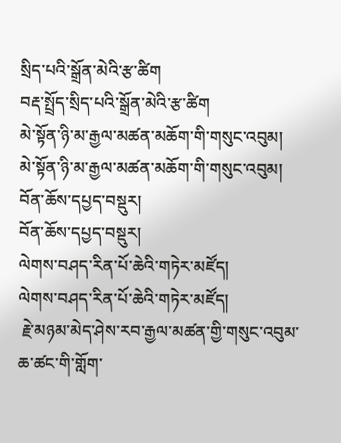སྲིད་པའི་སྒྲོན་མེའི་རྩ་ཚིག
བརྡ་སྤྲོད་སྲིད་པའི་སྒྲོན་མེའི་རྩ་ཚིག
མེ་སྟོན་ཉི་མ་རྒྱལ་མཚན་མཆོག་གི་གསུང་འབུམ།
མེ་སྟོན་ཉི་མ་རྒྱལ་མཚན་མཆོག་གི་གསུང་འབུམ།
བོན་ཆོས་དཔྱད་བསྡུར།
བོན་ཆོས་དཔྱད་བསྡུར།
ལེགས་བཤད་རིན་པོ་ཆེའི་གཏེར་མཛོད།
ལེགས་བཤད་རིན་པོ་ཆེའི་གཏེར་མཛོད།
 རྗེ་མཉམ་མེད་ཤེས་རབ་རྒྱལ་མཚན་གྱི་གསུང་འབུམ་ཆ་ཚང་གི་གློག་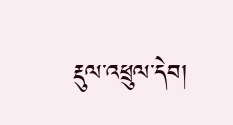རྡུལ་འཕྲུལ་དེབ།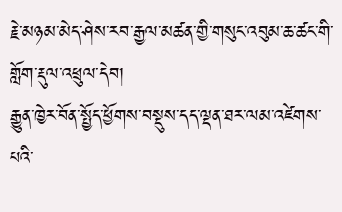རྗེ་མཉམ་མེད་ཤེས་རབ་རྒྱལ་མཚན་གྱི་གསུང་འབུམ་ཆ་ཚང་གི་གློག་རྡུལ་འཕྲུལ་དེབ།
རྒྱུན་ཁྱེར་བོན་སྤྱོད་ཕྱོགས་བསྡུས་དད་ལྡན་ཐར་ལམ་འཛེགས་པའི་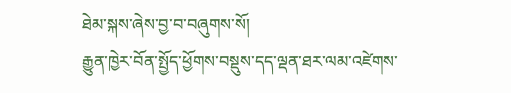ཐེམ་སྐས་ཞེས་བྱ་བ་བཞུགས་སོ།
རྒྱུན་ཁྱེར་བོན་སྤྱོད་ཕྱོགས་བསྡུས་དད་ལྡན་ཐར་ལམ་འཛེགས་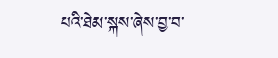པའི་ཐེམ་སྐས་ཞེས་བྱ་བ་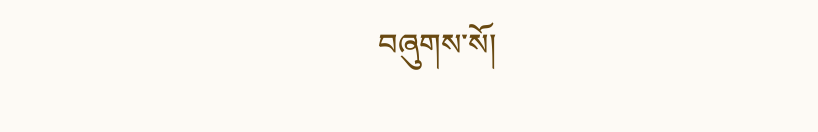བཞུགས་སོ།